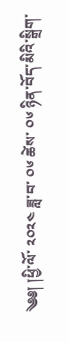༄༅། །ཕྱི་ལོ་ ༢༠༢༤ ཟླ་བ་ ༠༦ ཚེས་ ༠༦ ཉིན་བོད་མིའི་སྒྲིག་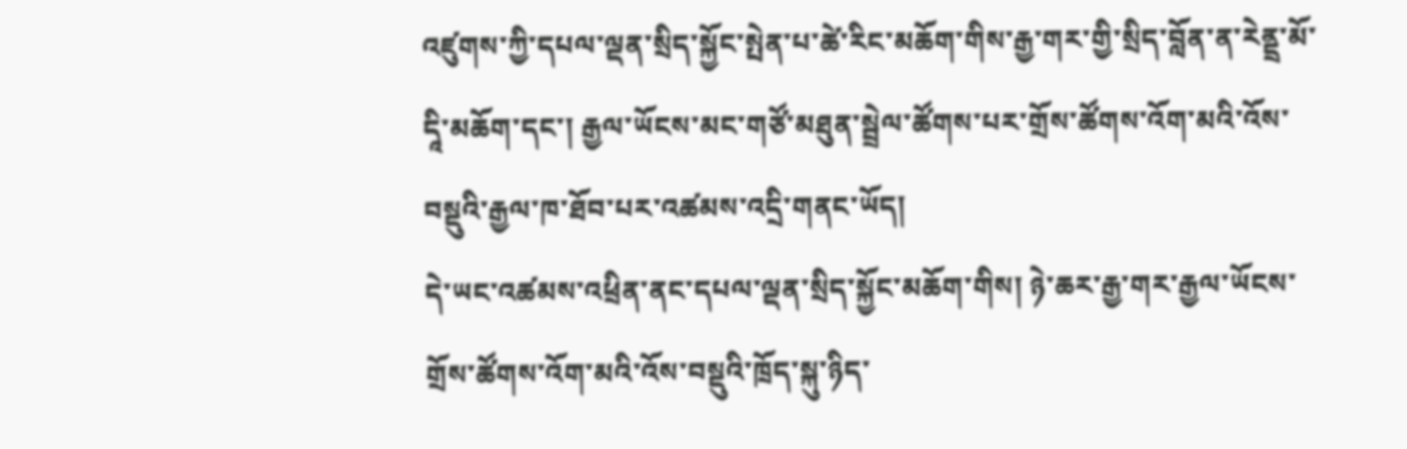འཛུགས་ཀྱི་དཔལ་ལྡན་སྲིད་སྐྱོང་སྤེན་པ་ཚེ་རིང་མཆོག་གིས་རྒྱ་གར་གྱི་སྲིད་བློན་ན་རེནྡྲ་མོ་དཱི་མཆོག་དང་། རྒྱལ་ཡོངས་མང་གཙོ་མཐུན་སྦྲེལ་ཚོགས་པར་གྲོས་ཚོགས་འོག་མའི་འོས་བསྡུའི་རྒྱལ་ཁ་ཐོབ་པར་འཚམས་འདྲི་གནང་ཡོད།
དེ་ཡང་འཚམས་འཕྲིན་ནང་དཔལ་ལྡན་སྲིད་སྐྱོང་མཆོག་གིས། ཉེ་ཆར་རྒྱ་གར་རྒྱལ་ཡོངས་གྲོས་ཚོགས་འོག་མའི་འོས་བསྡུའི་ཁྲོད་སྐུ་ཉིད་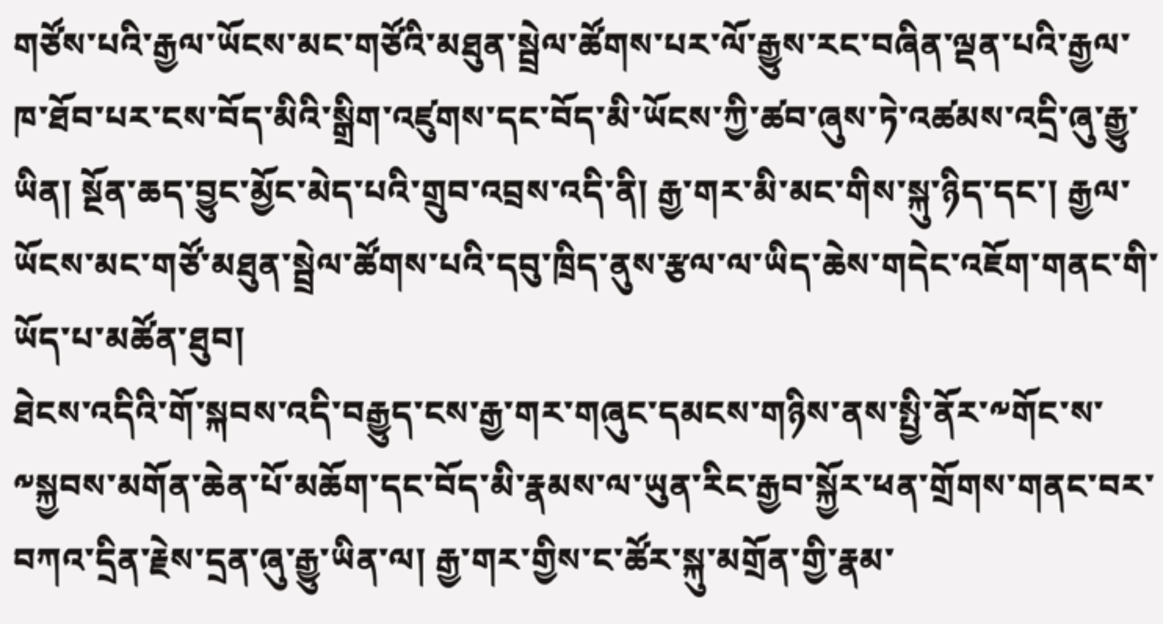གཙོས་པའི་རྒྱལ་ཡོངས་མང་གཙོའི་མཐུན་སྦྲེལ་ཚོགས་པར་ལོ་རྒྱུས་རང་བཞིན་ལྡན་པའི་རྒྱལ་ཁ་ཐོབ་པར་ངས་བོད་མིའི་སྒྲིག་འཛུགས་དང་བོད་མི་ཡོངས་ཀྱི་ཚབ་ཞུས་ཏེ་འཚམས་འདྲི་ཞུ་རྒྱུ་ཡིན། སྔོན་ཆད་བྱུང་མྱོང་མེད་པའི་གྲུབ་འབྲས་འདི་ནི། རྒྱ་གར་མི་མང་གིས་སྐུ་ཉིད་དང་། རྒྱལ་ཡོངས་མང་གཙོ་མཐུན་སྦྲེལ་ཚོགས་པའི་དབུ་ཁྲིད་ནུས་རྩལ་ལ་ཡིད་ཆེས་གདེང་འཇོག་གནང་གི་ཡོད་པ་མཚོན་ཐུབ།
ཐེངས་འདིའི་གོ་སྐབས་འདི་བརྒྱུད་ངས་རྒྱ་གར་གཞུང་དམངས་གཉིས་ནས་སྤྱི་ནོར་༸གོང་ས་༸སྐྱབས་མགོན་ཆེན་པོ་མཆོག་དང་བོད་མི་རྣམས་ལ་ཡུན་རིང་རྒྱབ་སྐྱོར་ཕན་གྲོགས་གནང་བར་བཀའ་དྲིན་རྗེས་དྲན་ཞུ་རྒྱུ་ཡིན་ལ། རྒྱ་གར་གྱིས་ང་ཚོར་སྐུ་མགྲོན་གྱི་རྣམ་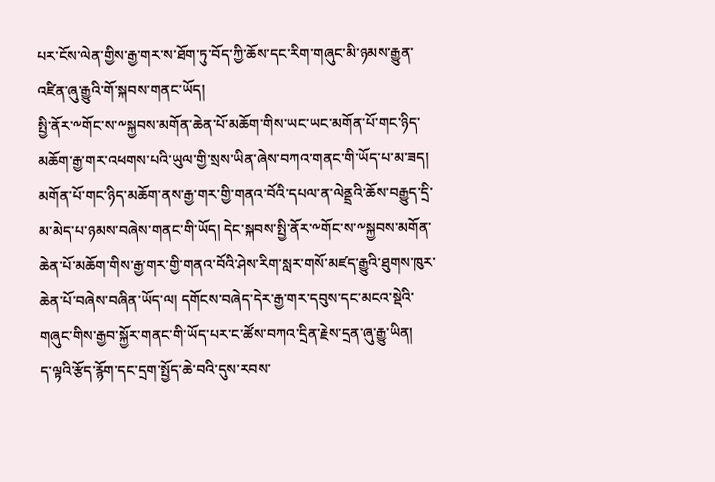པར་ངོས་ལེན་གྱིས་རྒྱ་གར་ས་ཐོག་ཏུ་བོད་ཀྱི་ཆོས་དང་རིག་གཞུང་མི་ཉམས་རྒྱུན་འཛིན་ཞུ་རྒྱུའི་གོ་སྐབས་གནང་ཡོད།
སྤྱི་ནོར་༸གོང་ས་༸སྐྱབས་མགོན་ཆེན་པོ་མཆོག་གིས་ཡང་ཡང་མགོན་པོ་གང་ཉིད་མཆོག་རྒྱ་གར་འཕགས་པའི་ཡུལ་གྱི་སྲས་ཡིན་ཞེས་བཀའ་གནང་གི་ཡོད་པ་མ་ཟད། མགོན་པོ་གང་ཉིད་མཆོག་ནས་རྒྱ་གར་གྱི་གནའ་བོའི་དཔལ་ན་ལེནྡྲའི་ཆོས་བརྒྱུད་དྲི་མ་མེད་པ་ཉམས་བཞེས་གནང་གི་ཡོད། དེང་སྐབས་སྤྱི་ནོར་༸གོང་ས་༸སྐྱབས་མགོན་ཆེན་པོ་མཆོག་གིས་རྒྱ་གར་གྱི་གནའ་བོའི་ཤེས་རིག་སླར་གསོ་མཛད་རྒྱུའི་ཐུགས་ཁུར་ཆེན་པོ་བཞེས་བཞིན་ཡོད་ལ། དགོངས་བཞེད་དེར་རྒྱ་གར་དབུས་དང་མངའ་སྡེའི་གཞུང་གིས་རྒྱབ་སྐྱོར་གནང་གི་ཡོད་པར་ང་ཚོས་བཀའ་དྲིན་རྗེས་དྲན་ཞུ་རྒྱུ་ཡིན།
ད་ལྟའི་རྩོད་རྙོག་དང་དྲག་སྤྱོད་ཆེ་བའི་དུས་རབས་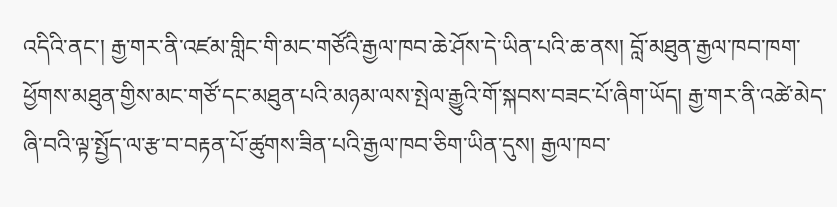འདིའི་ནང་། རྒྱ་གར་ནི་འཛམ་གླིང་གི་མང་གཙོའི་རྒྱལ་ཁབ་ཆེ་ཤོས་དེ་ཡིན་པའི་ཆ་ནས། བློ་མཐུན་རྒྱལ་ཁབ་ཁག་ཕྱོགས་མཐུན་གྱིས་མང་གཙོ་དང་མཐུན་པའི་མཉམ་ལས་སྤེལ་རྒྱུའི་གོ་སྐབས་བཟང་པོ་ཞིག་ཡོད། རྒྱ་གར་ནི་འཚེ་མེད་ཞི་བའི་ལྟ་སྤྱོད་ལ་རྩ་བ་བརྟན་པོ་ཚུགས་ཟིན་པའི་རྒྱལ་ཁབ་ཅིག་ཡིན་དུས། རྒྱལ་ཁབ་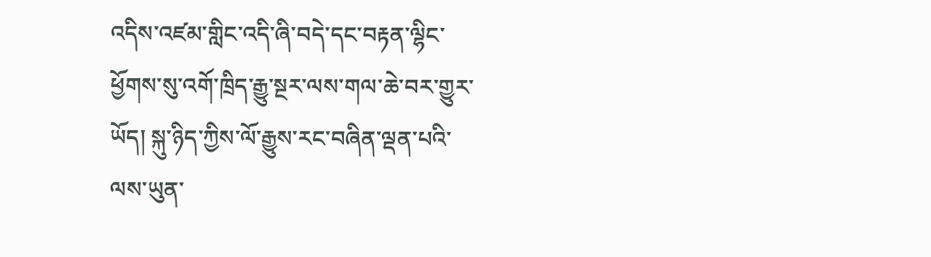འདིས་འཛམ་གླིང་འདི་ཞི་བདེ་དང་བརྟན་ལྷིང་ཕྱོགས་སུ་འགོ་ཁྲིད་རྒྱུ་སྔར་ལས་གལ་ཆེ་བར་གྱུར་ཡོད། སྐུ་ཉིད་ཀྱིས་ལོ་རྒྱུས་རང་བཞིན་ལྡན་པའི་ལས་ཡུན་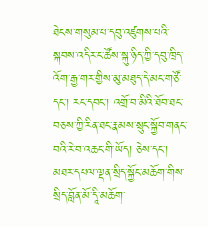ཐེངས་གསུམ་པ་དབུ་འཛུགས་པའི་སྐབས་འདིར་ང་ཚོས་སྐུ་ཉིད་ཀྱི་དབུ་ཁྲིད་འོག་རྒྱ་གར་གྱིས་མུ་མཐུད་དེ་མང་གཙོ་དང་། རང་དབང་། འགྲོ་བ་མིའི་ཐོབ་ཐང་བཅས་ཀྱི་རིན་ཐང་རྣམས་སྲུང་སྐྱོབ་གནང་བའི་རེ་བ་འཆང་གི་ཡོད། ཅེས་དང་།
མཐར་དཔལ་ལྡན་སྲིད་སྐྱོང་མཆོག་གིས་སྲིད་བློན་མོ་དཱི་མཆོག་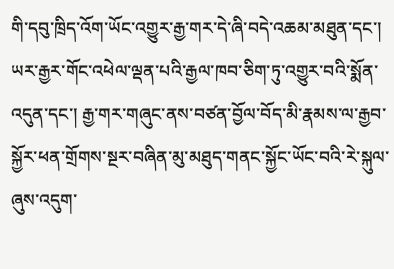གི་དབུ་ཁྲིད་འོག་ཡོང་འགྱུར་རྒྱ་གར་དེ་ཞི་བདེ་འཆམ་མཐུན་དང་། ཡར་རྒྱར་གོང་འཕེལ་ལྡན་པའི་རྒྱལ་ཁབ་ཅིག་ཏུ་འགྱུར་བའི་སྨོན་འདུན་དང་། རྒྱ་གར་གཞུང་ནས་བཙན་བྱོལ་བོད་མི་རྣམས་ལ་རྒྱབ་སྐྱོར་ཕན་གྲོགས་སྔར་བཞིན་མུ་མཐུད་གནང་སྐྱོང་ཡོང་བའི་རེ་སྐུལ་ཞུས་འདུག་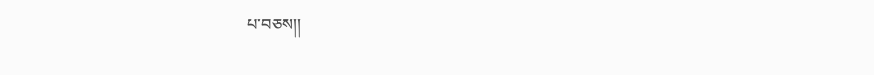པ་བཅས།།